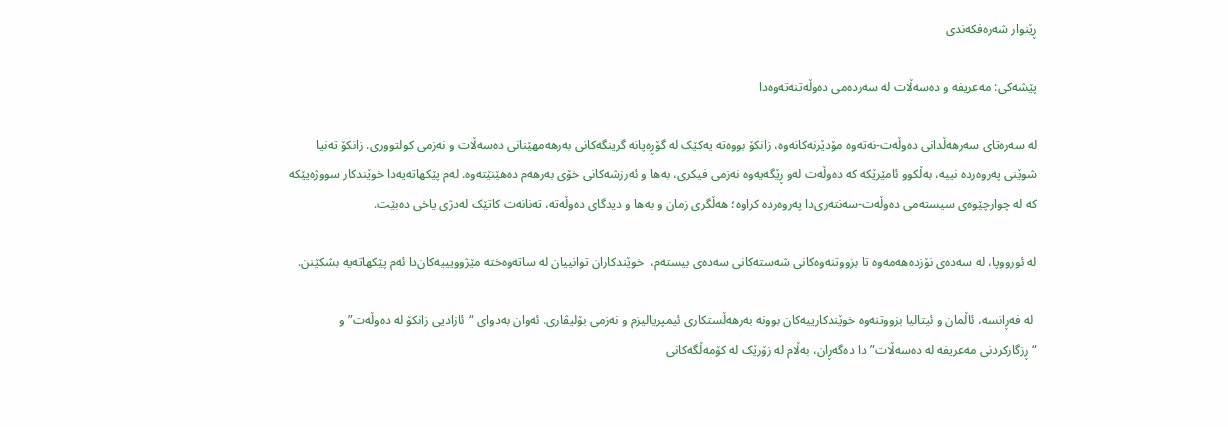ڕێنوار شەرەفکەندی

پێشەکی: مەعریفە و دەسەڵات لە سەردەمی دەوڵەتنەتەوەدا

لە سەرەتای سەرهەڵدانی دەوڵەت-نەتەوە مۆدێرنەکانەوە، زانکۆ بووەتە یەکێک لە گۆڕەپانە گرینگەکانی بەرهەمهێنانی دەسەڵات و نەزمی کولتووری. زانکۆ تەنیا شوێنی پەروەردە نییە، بەڵکوو ئامێرێکە کە دەوڵەت لەو ڕێگەیەوە نەزمی فیکری، بەها و ئەرزشەکانی خۆی بەرهەم دەهێنێتەوە. لەم پێکهاتەیەدا خوێندکار سووژەیێکە کە لە چوارچێوەی سیستەمی دەوڵەت-سەنتەری‌دا پەروەردە کراوە؛ هەڵگری زمان و بەها و دیدگای دەوڵەتە، تەنانەت کاتێک لەدژی یاخی دەبێت.

لە ئورووپا، لە سەدەی نۆزدەهەمەوە تا بزووتنەوەکانی شەستەکانی سەدەی بیستەم،  خوێندکاران توانییان لە ساتەوەختە مێژوویییەکان‌دا ئەم پێکهاتەیە بشکێنن.

 لە فەڕانسە، ئاڵمان و ئیتالیا بزووتنەوە خوێندکارییەکان بوونە بەرهەڵستکاری ئیمپریالیزم و نەزمی بۆلیڤاری. ئەوان بەدوای “ئازادیی زانکۆ لە دەوڵەت” و “ڕزگارکردنی مەعریفە لە دەسەڵات”دا دەگەڕان، بەڵام لە زۆرێک لە کۆمەڵگەکانی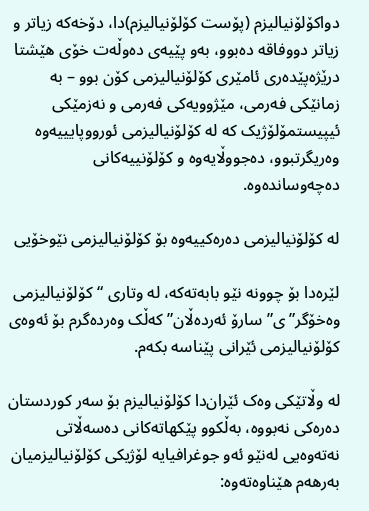دواکۆلۆنیالیزم‌ (پۆست کۆلۆنیالیزم)دا، دۆخەکە زیاتر و زیاتر دووفاقە دەبوو، بەو پێیەی دەوڵەت خۆی هێشتا درێژەپێدەری ئامێری کۆلۆنیالیزمی کۆن بوو – بە زمانێکی فەرمی، مێژوویەکی فەرمی و نەزمێکی ئیپیستمۆلۆژیک کە لە کۆلۆنیالیزمی ئورووپایییەوە وەریگرتبوو، دەجووڵایەوە و کۆلۆنییەکانی دەچەوساندەوە.

لە کۆلۆنیالیزمی دەرەکییەوە بۆ کۆلۆنیالیزمی نێوخۆیی

لێرەدا بۆ چوونە نێو بابەتەکە، لە وتاری “کۆلۆنیالیزمی وەخۆگر”ی” سارۆ ئەردەڵان” کەڵک وەردەگرم بۆ ئەوەی کۆلۆنیالیزمی ئێرانی پێناسە بکەم.

لە وڵاتێکی وەک ئێران‌دا کۆلۆنیالیزم بۆ سەر کوردستان دەرەکی نەبووە، بەڵکوو پێکهاتەکانی دەسەڵاتی نەتەوەیی لەنێو ئەو جوغرافیایە لۆژیکی کۆلۆنیالیزمیان بەرهەم هێناوەتەوە: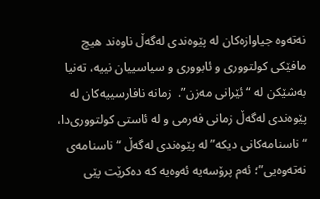نەتەوە جیاوازەکان لە پێوەندی لەگەڵ ناوەند هیچ مافێکی کولتووری و ئابووری و سیاسییان نییە، تەنیا بەشێکن لە “ئێرانی مەزن”.  زمانە نافارسییەکان لە پێوەندی لەگەڵ زمانی فەرمی و لە ئاستی کولتووری‌دا، “ناسنامەکانی دیکە” لە پێوەندی لەگەڵ “ناسنامەی نەتەوەیی”؛ ئەم پرۆسەیە ئەوەیە کە دەکرێت پێی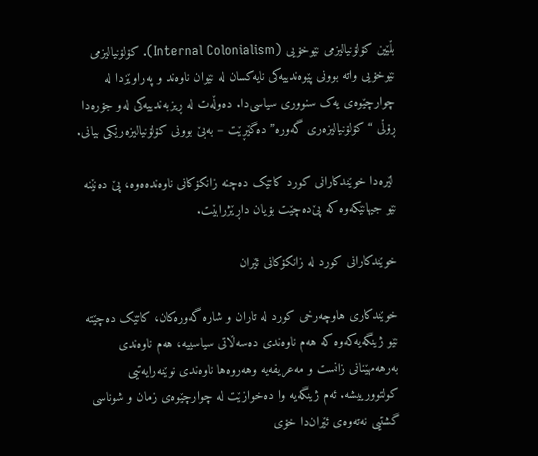بڵێین کۆلۆنیالیزمی نێوخۆیی (Internal Colonialism). کۆلۆنیالیزمی نێوخۆیی واتە بوونی پێوەندییەکی نایەکسان لە نێوان ناوەند و پەراوێزدا لە چوارچێوەی یەک سنووری سیاسی‌دا. دەوڵەت لە ڕیزبەندییەکی لەو جۆرەدا ڕۆڵی “کۆلۆنیالیزەری گەورە” دەگێڕێت – بەبێ بوونی کۆلۆنیالیزەرێکی بیانی.

 لێرەدا خوێندکارانی کورد کاتێک دەچنە زانکۆکانی ناوەندەەوە، پێ دەنێنە نێو جیهانێکەوە کە پێ‌دەچێت بۆیان داڕێژرابێت.

خوێندکارانی کورد لە زانکۆکانی ئێران

خوێندکاری هاوچەرخی کورد لە تاران و شارە گەورەکان، کاتێک دەچێتە نێو ژینگەیەکەوە کە هەم ناوەندی دەسەڵاتی سیاسییە، هەم ناوەندی بەرهەمهێنانی زانست و مەعریفەیە وهەروەها ناوەندی نوێنەرایەتیی کولتوورییشە. ئەم ژینگەیە وا دەخوازێت لە چوارچێوەی زمان و شوناسی گشتیی نەتەوەی ئێران‌دا خۆی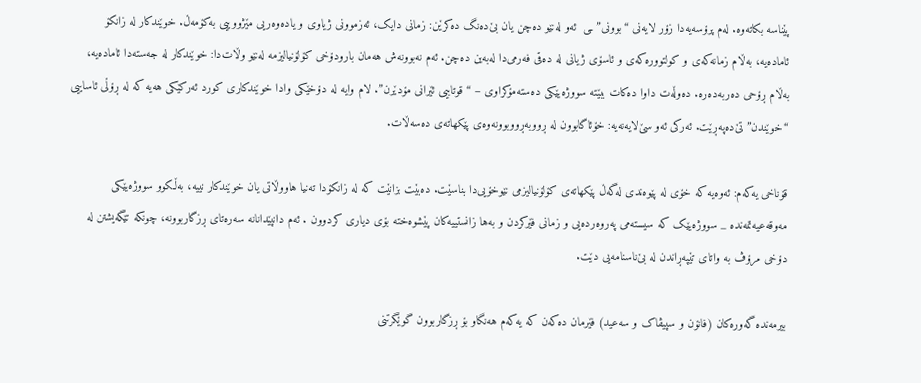پێناسە بکاتەوە. لەم پرۆسەیەدا زۆر لایەنی “بوونی”ـی  ئەو لەنێو دەچن یان بێ‌دەنگ دەکرێن: زمانی دایک، ئەزموونی ژیاوی و یادەوەریی مێژووییی بەکۆمەڵ. خوێندکار لە زانکۆ ئامادەیە، بەڵام زمانەکەی و کولتوورەکەی و ئاسۆی ژیانی لە دەقی فەرمی‌دا لەبەین دەچن. ئەم نەبوونەش هەمان بارودۆخی کۆلۆنیالیزمە لەنێو وڵات‌دا: خوێندکار لە جەستەدا ئامادەیە، بەڵام ڕۆحی دەربەدەرە. دەوڵەت داوا دەکات ببێتە سووژەیێکی دەستەمۆکراوی – “قوتابیی ئێرانی مۆدێرن”. لام وایە لە دۆخێکی وادا خوێندکاری کورد ئەرکێکی هەیە کە لە ڕۆڵی ئاساییی “خوێندن” تێ‌دەپەڕێت. ئەرکی ئەو سێ‌لایەنەیە: خۆئاگابوون لە ڕووبەڕووبوونەوەی پێکهاتەی دەسەڵات.

قۆناخی یەکەم: ئەوەیە کە خۆی لە پێوەندی لەگەڵ پێکهاتەی کۆلۆنیالیزمی نێوخۆیی‌دا بناسێت. دەبێت بزانێت کە لە زانکۆدا تەنیا هاووڵاتی یان خوێندکار نییە، بەڵکوو سووژەیێکی مەوقەعیەتمەندە _ سووژەیێک کە سیستەمی پەروەردەیی و زمانی فێرکردن و بەها زانستییەکان پێشوەختە بۆی دیاری کردوون . ئەم دانپێدانانە سەرەتای ڕزگاربوونە، چونکە تێگەیشتن لە دۆخی مرۆڤ بە واتای تێپەڕاندن لە بێ‌ناسنامەیی دێت.

بیرمەندە گەورەکان (فانۆن و سپیڤاک و سەعید) فێرمان دەکەن کە یەکەم هەنگاو بۆ ڕزگاربوون گوێگرتنی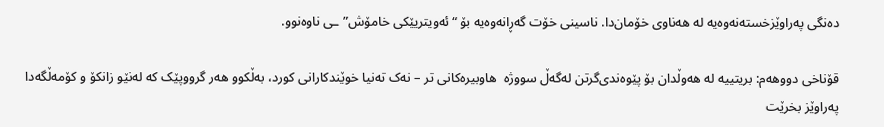دەنگی پەراوێزخستەنەوەیە لە هەناوی خۆمان‌دا. ناسینی خۆت گەڕانەوەیە بۆ “ئەویتریێکی خامۆش”ـی ناوەنوو.

قۆناخی دووهەم: بریتییە لە هەوڵدان بۆ پێوەندی‌گرتن لەگەڵ سووژە  هاوبیرەکانی تر – نەک تەنیا خوێندکارانی کورد، بەڵکوو هەر گرووپێک که لەنێو زانکۆ و کۆمەڵگەدا پەراوێز بخرێت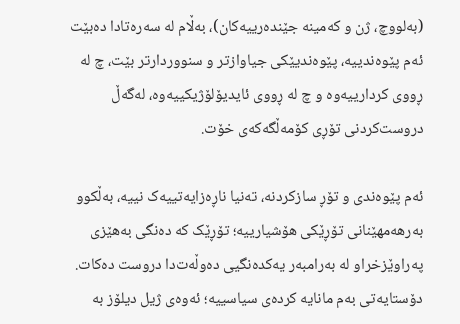(بەلووچ، ژن و کەمینه جێندەرییەکان)، بەڵام لە سەرەتادا دەبێت ئەم پێوەندییە، پێوەندیێکی جیاوازتر و سنووردارتر بێت، چ لە ڕووی کردارییەوە و چ لە ڕووی ئایدیۆلۆژیکییەوە، لەگەڵ دروست‌کردنی تۆڕی کۆمەڵگەکەی خۆت.

ئەم پێوەندی و تۆڕ سازکردنە، تەنیا ناڕەزایەتییەک نییە، بەڵکوو بەرهەمهێنانی تۆڕێکی هۆشیارییە؛ تۆڕێک کە دەنگی بەهێزی پەراوێزخراو لە بەرامبەر یەکدەنگیی دەوڵەت‌دا دروست دەکات. دۆستایەتی بەم مانایە کردەی سیاسییە؛ ئەوەی ژیل دیلۆز بە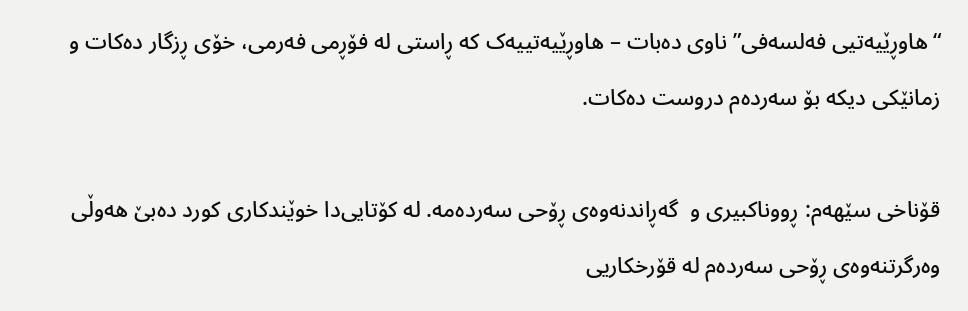“هاوڕێیەتیی فەلسەفی” ناوی دەبات – هاوڕێیەتییەک کە ڕاستی لە فۆڕمی فەرمی، خۆی ڕزگار دەکات و زمانێکی دیکە بۆ سەردەم دروست دەکات.

قۆناخی سێهەم: ڕووناکبیری و  گەڕاندنەوەی ڕۆحی سەردەمە. لە کۆتایی‌دا خوێندکاری کورد دەبێ هەوڵی وەرگرتنەوەی ڕۆحی سەردەم لە قۆرخکاریی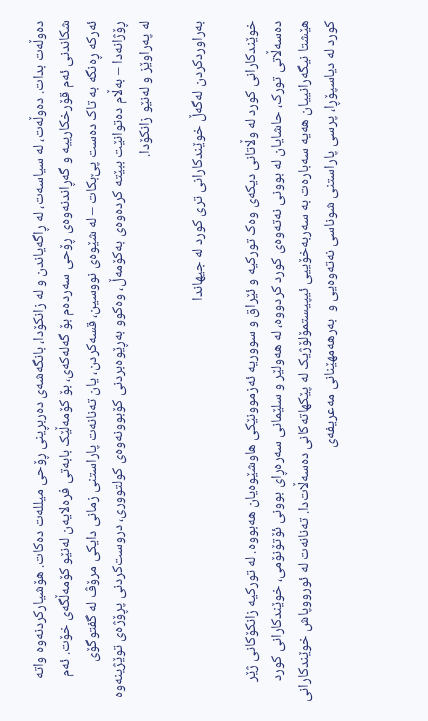دەوڵەت بدات. دەوڵەت، لە سیاسەت، لە ڕاگەیاندن و لە زانکۆدا، بانگەشەی دەربڕینی ڕۆحی میللەت دەکات. هۆشیارکردنەوە واتە شکاندنی ئەم قۆرخکارییە و گەڕاندنەوەی ڕۆحی سەردەم بۆ گەلەکەی، بۆ کۆمەڵێک بابەتی فرەلایەن لەنێو کۆمەڵگەی خۆت. ئەم ئەرکە ڕەنگە بە تاک دەست پێ‌بکات – لە شێوەی نووسین، قسەکردن، یان تەنانەت پاراستنی زمانی دایکی مرۆڤ لە گفتوگۆی ڕۆژانەدا – بەڵام دەتوانێت ببێتە کردەوەی بەکۆمەڵ، وەکوو بەڕێوەبردنی کۆبوونەوەی کولتووری، دروست‌کردنی پڕۆژەی توێژینەوە لە پەراوێز و لەنێو زانکۆدا.

بەراوردکردن لەگەڵ خوێندکارانی تری کورد لە جیهاندا

خوێندکارانی کورد لە وڵاتانی دیکەی وەک تورکیە و ئێراق و سووریە ئەزموونێکی هاوشێوەیان هەبووە. لە تورکیە زانکۆکانی ژێر دەسەڵاتی تورک، حاشایان لە بوونی نەتەوەی کورد کردووە، لە هەولێر و سلێمانی سەرەڕای بوونی ئۆتۆنۆمی، خوێندکارانی کورد هێشتا نیگەرانییان هەیە سەبارەت بە سەربەخۆییی ئیپیستمۆلۆژیک لە پێکهاتەکانی دەسەڵات‌دا. تەنانەت لە ئورووپاش خوێندکارانی کورد لە دیاسپۆڕا، پرسی پاراستنی شوناسی نەتەوەیی و  بەرهەمهێنانی مەعریفەی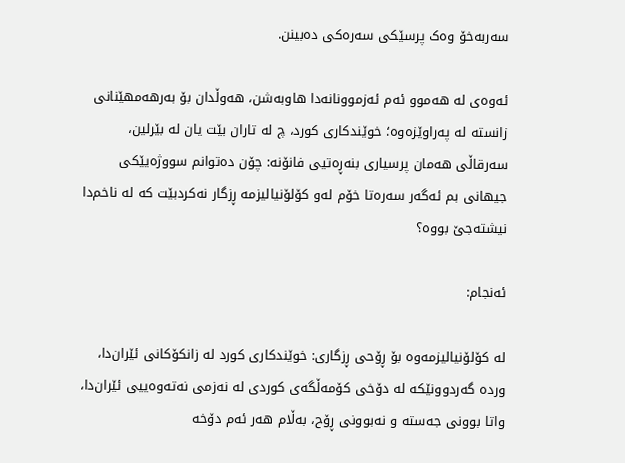سەربەخۆ وەک پرسێکی سەرەکی دەبینن.

ئەوەی لە هەموو ئەم ئەزموونانەدا هاوبەشن، هەوڵدان بۆ بەرهەمهێنانی زانستە لە پەراوێزەوە؛ خوێندکاری کورد، چ لە تاران بێت یان لە بێرلین، سەرقاڵی هەمان پرسیاری بنەڕەتیی فانۆنە: چۆن دەتوانم سووژەیێکی جیهانی بم ئەگەر سەرەتا خۆم لەو کۆلۆنیالیزمە ڕزگار نەکردبێت کە لە ناخم‌دا نیشتەجێ بووە؟

ئەنجام:

لە کۆلۆنیالیزمەوە بۆ ڕۆحی ڕزگاری: خوێندکاری کورد لە زانکۆکانی ئێران‌دا، وردە گەردوونێکە لە دۆخی کۆمەڵگەی کوردی لە نەزمی نەتەوەییی ئێران‌دا، واتا بوونی جەستە و نەبوونی ڕۆح، بەڵام هەر ئەم دۆخە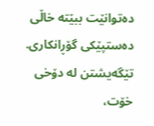دەتوانێت ببێتە خاڵی دەستپێکی گۆڕانکاری. تێگەیشتن لە دۆخی خۆت،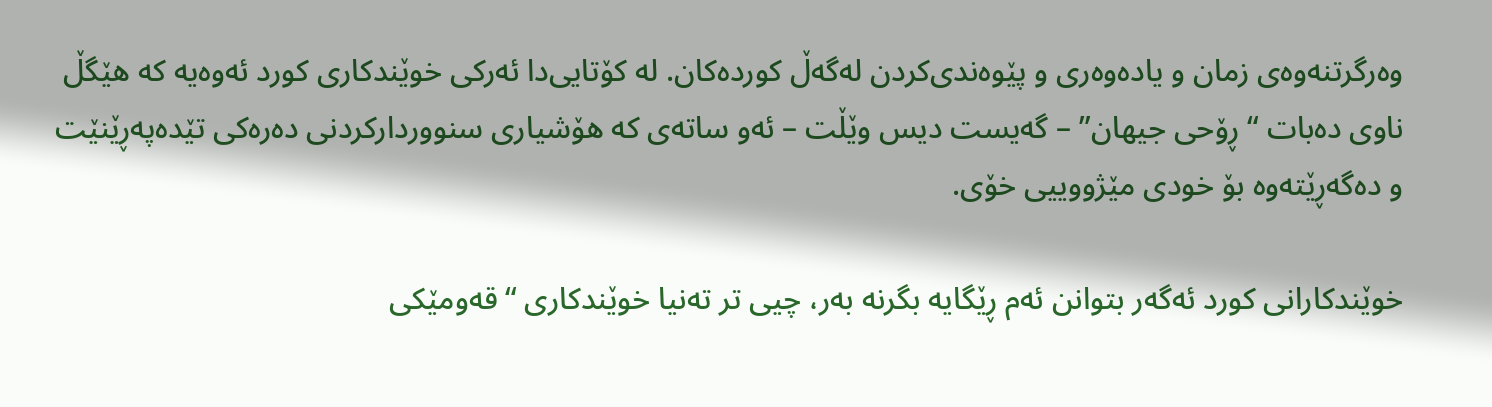وەرگرتنەوەی زمان و یادەوەری و پێوەندی‌کردن لەگەڵ کوردەکان. لە کۆتایی‌دا ئەرکی خوێندکاری کورد ئەوەیە کە هێگڵ ناوی دەبات “ڕۆحی جیهان” – گەیست دیس وێڵت – ئەو ساتەی کە هۆشیاری سنووردارکردنی دەرەکی تێدەپەڕێنێت و دەگەڕێتەوە بۆ خودی مێژووییی خۆی.

خوێندکارانی کورد ئەگەر بتوانن ئەم ڕێگایە بگرنە بەر، چیی تر تەنیا خوێندکاری “قەومێکی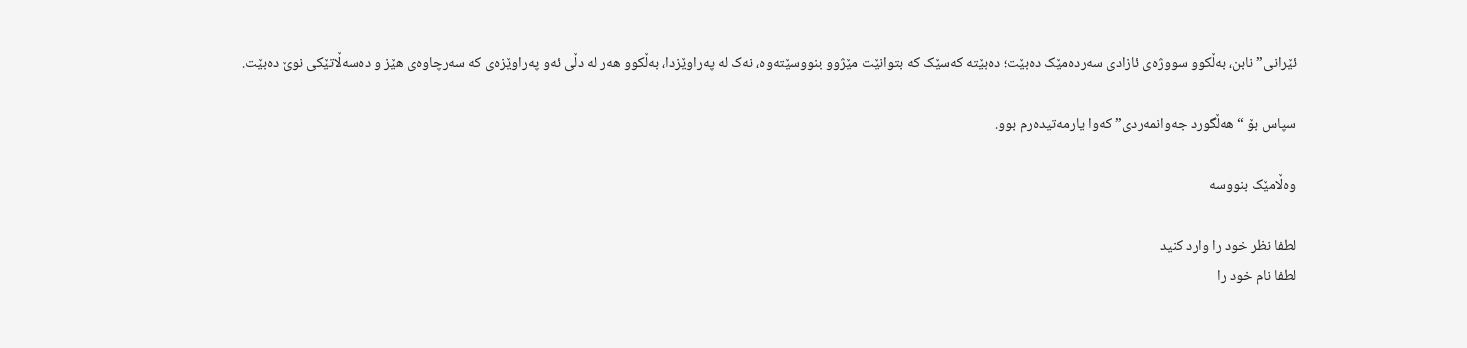ئێرانی” نابن، بەڵکوو سووژەی ئازادی سەردەمێک دەبێت؛ دەبێتە کەسێک کە بتوانێت مێژوو بنووسێتەوە، نەک لە پەراوێزدا، بەڵکوو هەر لە دڵی ئەو پەراوێزەی کە سەرچاوەی هێز و دەسەڵاتێکی نوێ دەبێت.

سپاس بۆ “هەڵگورد جەوانمەردی” کەوا یارمەتیدەرم بوو.

وەڵامێک بنووسە

لطفا نظر خود را وارد کنید
لطفا نام خود را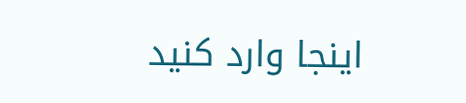اینجا وارد کنید